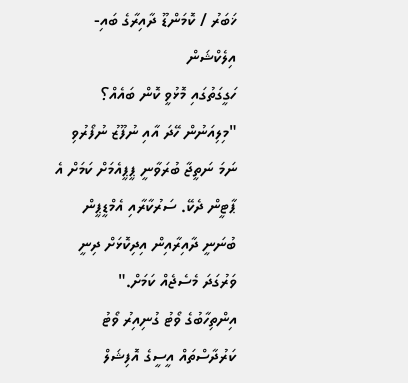ޚަބަރު / ކޮމަންޑޫ ދާއިރާގެ ބައި-އިލެކްޝަން
ހަގީގަތުގައި މޮޅުވީ ކޮން ބައެއް؟
"މިލިއަނުން ހޭދަ އާއި ނުފޫޒު ނުފޯރުވި ނަމަ ނަތީޖާ ބުރަވާނީ ޕީޕީއެމަށް ކަމަށް އެ ޕާޓީން ދެކޭ. ސަރުކާރާއި އެމްޑީޕީން ބުނަނީ ދާއިރާއިން އިދިކޮޅަށް ދިނީ ވަރުގަދަ މެސެޖެއް ކަމަށް."
އިންތިހާބުގެ ވޯޓު ގުނިއިރު ވޯޓު ކަރުދާސްތައް އީސީގެ އޮފިޝަލް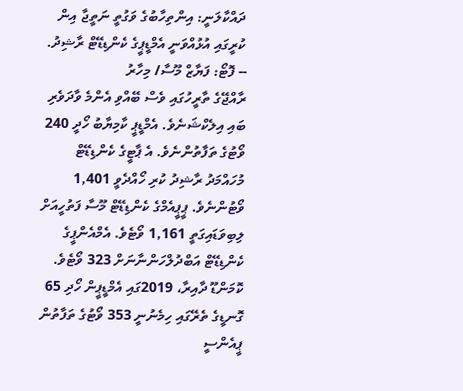ދައްކާލަނީ: އިންތިހާބުގެ ވަގުތީ ނަތީޖާ އިން ކުރީގައި އުޅުއްވަނީ އެމްޑީޕީގެ ކެންޑިޑޭޓް ރާޝިދު. -- ފޮޓޯ: ފަޔާޒް މޫސާ/ މިހާރު
ރާއްޖޭގެ ތާރީހުގައި ވެސް ބޭއްވި އެންމެ ވާދަވެރި ބައި އިލެކްޝަނެވެ. އެމްޑީޕީ ކާމިޔާބު ހޯދީ 240 ވޯޓުގެ ތަފާތުންނެވެ. އެ ޕާޓީގެ ކެންޑިޑޭޓް މުހައްމަދު ރާޝިދު ކުރި ހޯއްދެވީ 1,401 ވޯޓުންނެވެ. ޕީޕީއެމްގެ ކެންޑިޑޭޓް މޫސާ ފަތުހީއަށް ލިބިވަޑައިގަތީ 1,161 ވޯޓެވެ. އެމްއެންޕީގެ ކެންޑިޑޭޓް އަބްދުލްހަންނާނަށް 323 ވޯޓެވެ.
ކޮމަންޑޫ ދާއިރާ، 2019ގައި އެމްޑީޕީން ހޯދި 65 ގޮނޑީގެ ތެރޭގައި ހިމެނުނީ 353 ވޯޓުގެ ތަފާތުން ޕީއެންސީ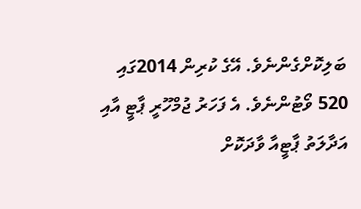ބަލިކޮށްގެންނެވެ. އޭގެ ކުރިން 2014ގައި 520 ވޯޓުންނެވެ. އެ ފަހަރު ޖުމްހޫރީ ޕާޓީ އާއި އަދާލަތު ޕާޓީއާ ވާދަކޮށް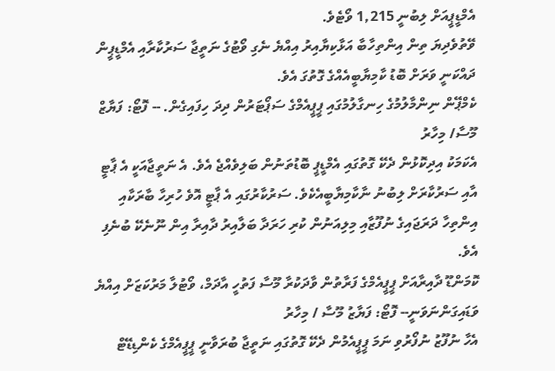އެމްޑީޕީއަށް ލިބުނީ 1,215 ވޯޓެވެ.
ވޭތުވެދިޔަ ތިން އިންތިހާބާ އަޅާކިޔާއިރު އިއްޔެ ނެގި ވޯޓުގެ ނަތީޖާ ސަރުކާރާއި އެމްޑީޕީން ދައްކަނީ ވަރަށް ބޮޑު ކާމިޔާބީއެއްގެ ގޮތުގަ އެވެ.
ކެމްޕޭން ނިންމާލުމުގެ ހިނގާލުމުގައި ޕީޕީއެމްގެ ސަޕޯޓަރުން ދިދަ ހިފައިގެން. -- ފޮޓޯ: ފަޔާޒް މޫސާ/ މިހާރު
އެކަމަކު އިދިކޮޅުން ދެކޭ ގޮތުގައި އެމްޑީޕީ ބޮޑުތަނުން ބަލިވެއްޖެ އެވެ. އެ ނަތީޖާއަކީ އެ ޕާޓީ އާއި ސަރުކާރަށް ލިބުނު ނާކާމިޔާބީއެކެވެ. ސަރުކާރުގައި އެ ޕާޓީ އޮވެ ހުރިހާ ބާރަކާއި އިންތިހާ ދަރަޖައިގެ ނުފޫޒާއި މިލިއަނުން ކުރި ހަރަދާ ބަލާއިރު ދާއިރާ އިން ނޫނެކޭ ބުނެފި އެވެ.
ކޮމަންޑޫ ދާއިރާއަށް ޕީޕީއެމްގެ ފަރާތުން ވާދަކުރާ މޫސާ ފަތުހީ އާދަމް، ވޯޓުލާ މަރުކަޒަށް އިއްޔެ ވަޑައިގަންނަވަނީ-- ފޮޓޯ: ފަޔާޒު މޫސާ / މިހާރު
އެހާ ނުފޫޒު ނުފޯރުވި ނަމަ ޕީޕީއެމުން ދެކޭ ގޮތުގައި ނަތީޖާ ބުރަވާނީ ޕީޕީއެމްގެ ކެންޑިޑޭޓް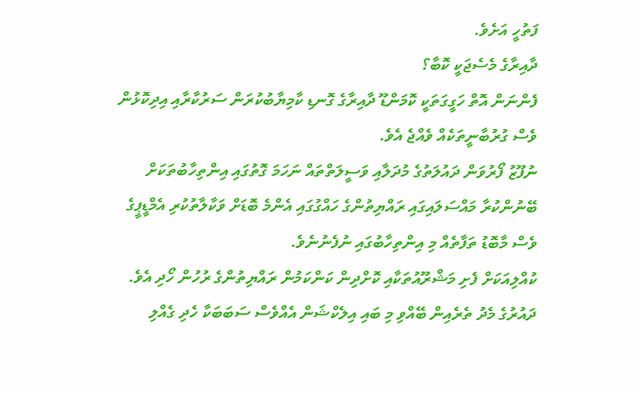ފަތުހީ އަށެވެ.
ދާއިރާގެ މެސެޖަކީ ކޮބާ؟
ފެންނަން އޮތް ހަގީގަތަކީ ކޮމަންޑޫ ދާއިރާގެ ގޮނޑި ކާމިޔާބުކުރަން ސަރުކާރާއި އިދިކޮޅުން ވެސް ގުރުބާނީތަކެއް ވެއްޖެ އެވެ.
ނުފޫޒު ފޯރުވަން ދައުލަތުގެ މުދަލާއި ވަސީލަތްތައް ނަހަމަ ގޮތުގައި އިންތިހާބުތަކަށް ބޭނުންކުރާ މައްސަލައިގައި ރައްޔިތުންގެ ހައްގުގައި އެންމެ ބޮޑަށް ވަކާލާތުކުރި އެމްޑީޕީގެ ވެސް މާބޮޑު ތަފާތެއް މި އިންތިހާބުގައި ނުފެނުނެވެ.
ކުއްލިއަކަށް ފެށި މަޝްރޫއުތަކާއި ކޮށްދިން ކަންކަމުން ރައްޔިތުންގެ ރުހުން ހޯދި އެވެ. ދައުރުގެ މެދު ތެރެއިން ބޭއްވި މި ބައި އިލެކްޝަން އެއްވެސް ސަބަބަކާ ހެދި ގެއްލި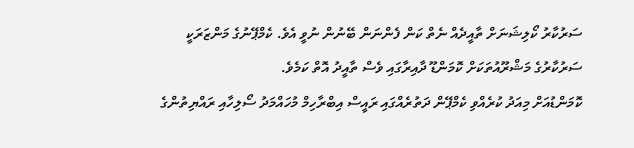ސަރުކާރު ކޯލިޝަނަށް ތާއީދެއް ނެތް ކަން ފެންނަން ބޭނުން ނުވީ އެވެ. ކެމްޕޭނުގެ މަންޒަރަކީ ސަރުކާރުގެ މަޝްރޫއުތަކަށް ކޮމަންޑޫ ދާއިރާގައި ވެސް ތާއީދު އޮތް ކަމެވެ.
ކޮމަންޑުއަށް މިއަދު ކުރެއްވި ކެމްޕޭން ދަތުރެއްގައި ރައީސް އިބްރާހިމް މުހައްމަދު ސޯލިހާއި ރައްޔިތުންގެ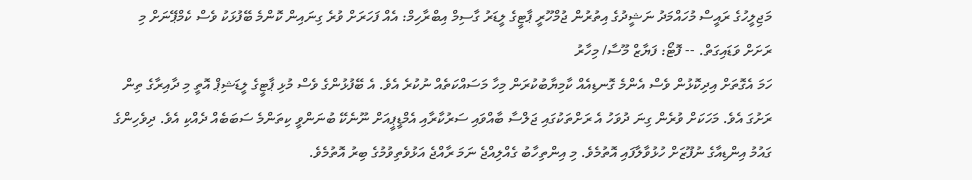މަޖިލީހުގެ ރައީސް މުހައްމަދު ނަޝީދުގެ އިތުރުން ޖުމްހޫރީ ޕާޓީގެ ލީޑަރު ގާސިމް އިބްރާހިމް: އެއް ފަހަރަށް ވުރެ ގިނައިން ކޮންމެ ބޭފުޅަކު ވެސް ކެމްޕޭނަށް މި ރަށަށް ވަޑައިގަތް. -- ފޮޓޯ: ފަޔާޒް މޫސާ/ މިހާރު
ހަމަ އެގޮތަށް އިދިކޮޅުން ވެސް އެންމެ ގޮނޑިއެއް ކާމިޔާބުކުރަން މިހާ މަސައްކަތެއް ނުކުރެ އެވެ. އެ ބޭފުޅުންގެ ވެސް މުޅި ޕާޓީގެ ލީޑަޝިޕް އޮތީ މި ދާއިރާގެ ތިން ރަށުގަ އެވެ. މަހަކަށް ވުރެން ގިނަ ދުވަހު އެ ރަށްތަކުގައި ޖަލްސާ ބާއްވައި ސަރުކާރާއި އެމްޑީޕީއަށް ނޫނެކޭ ބުނަންވީ ކިތަންމެ ސަބަބެއް ދެއްކި އެވެ. ދިވެހިންގެ ގައުމު އިންޑިއާގެ ނުފޫޒަށް ހުޅުވާލާފައި އޮތުމެވެ. މި އިންތިހާބު ގެއްލިއްޖެ ނަމަ ރާއްޖެ އަޅުވެތިވުމުގެ ބިރު އޮތުމެވެ.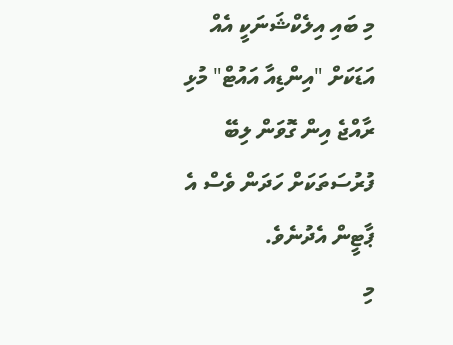މި ބައި އިލެކްޝަނަކީ އެއް އަޑަކަށް "އިންޑިއާ އައުޓް" މުޅި ރާއްޖެ އިން ގޮވަން ލިބޭ ފުރުސަތަކަށް ހަދަން ވެސް އެ ޕާޓީން އެދުނެވެ.
މި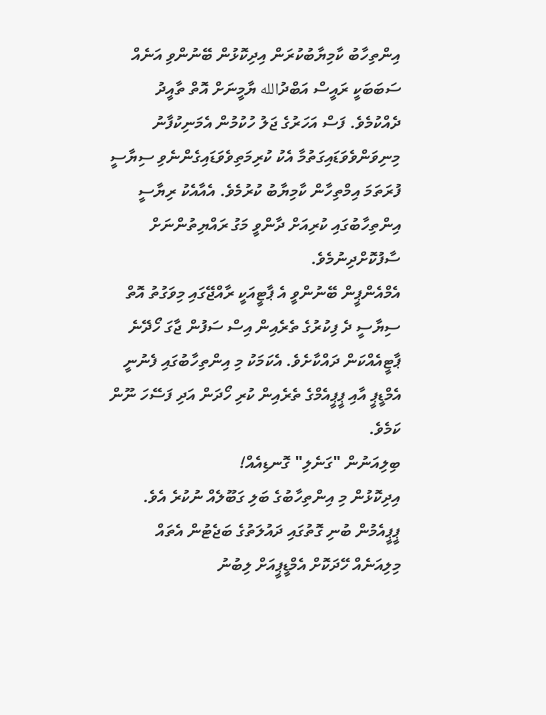އިންތިހާބު ކާމިޔާބުކުރަން އިދިކޮޅުން ބޭނުންވި އަނެއް ސަބަބަކީ ރައީސް އަބްދުالله ޔާމީނަށް އޮތް ތާއީދު ދެއްކުމެވެ. ފަސް އަހަރުގެ ޖަލު ހުކުމުން އެމަނިކުފާނު މިނިވަންވެވަޑައިގަތުމާ އެކު ކުރިމަތިވެވަޑައިގެންނެވި ސިޔާސީ ފުރަތަމަ އިމްތިހާން ކާމިޔާބު ކުރުމެވެ. އެއާއެކު ރިޔާސީ އިންތިހާބުގައި ކުރިއަށް ދާންވީ މަގު ރައްޔިތުންނަށް ސާފުކޮށްދިނުމެވެ.
އެމްއެންޕީން ބޭނުންވީ އެ ޕާޓީއަކީ ރާއްޖޭގައި މިވަގުތު އޮތް ސިޔާސީ ދެ ފިކުރުގެ ތެރެއިން އިސް ސަފުން ޖާގަ ހޯދޭނެ ޕާޓީއެއްކަން ދައްކާށެވެ. އެކަމަކު މި އިންތިހާބުގައި ފެނުނީ އެމްޑީޕީ އާއި ޕީޕީއެމްގެ ތެރެއިން ކުރި ހޯދަން އަދި ފަސޭހަ ނޫން ކަމެވެ.
ބިލިއަނުން "ގަނެލި" ގޮނޑިއެއް!
އިދިކޮޅުން މި އިންތިހާބުގެ ބަލި ގަބޫލެއް ނުކުރެ އެވެ.
ޕީޕީއެމުން ބުނި ގޮތުގައި ދައުލަތުގެ ބަޖެޓުން އެތައް މިލިއަނެއް ހޭދަކޮށް އެމްޑީޕީއަށް ލިބުނު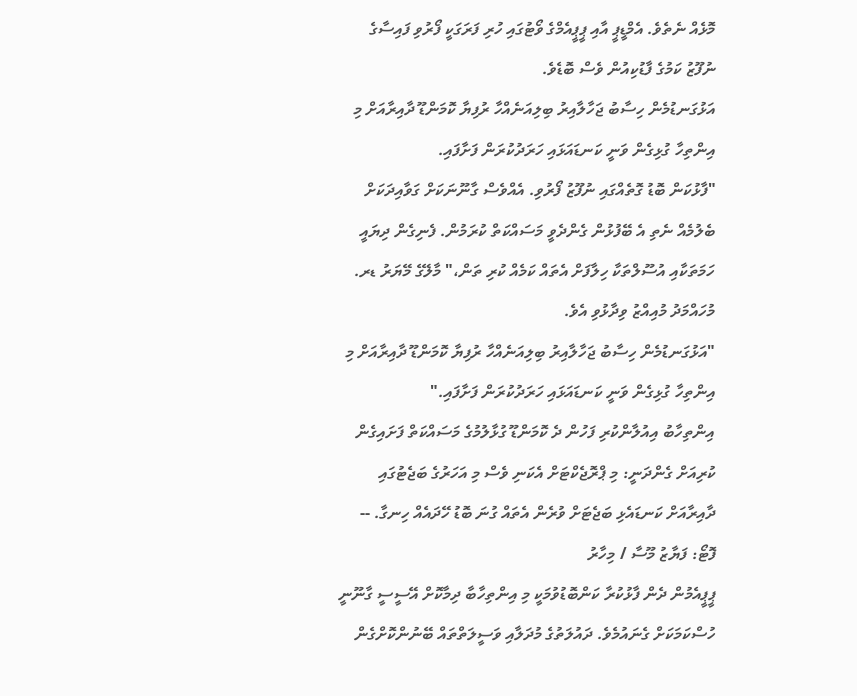މޮޅެއް ނެތެވެ. އެމްޑީޕީ އާއި ޕީޕީއެމްގެ ވޯޓުގައި ހުރި ފަރަގަކީ ފޯރުވި ފައިސާގެ ނުފޫޒު ކަމުގެ ފާޑުކިއުން ވެސް ބޮޑެވެ.
އަޅުގަނޑުމެން ހިސާބު ޖަހާލާއިރު ބިލިއަނެއްހާ ރުފިޔާ ކޮމަންޑޫ ދާއިރާއަށް މި އިންތިހާ ގުޅިގެން ވަނީ ކަނޑައަޅައި ހަރަދުކުރަން ފަށާފައި.
"ފާޅުކަން ބޮޑު ގޮތެއްގައި ނުފޫޒު ފޯރުވި. އެއްވެސް ގާނޫނަކަށް ގަވާއިދަކަށް ބެލުމެއް ނެތި އެ ބޭފުޅުން ގެންދެވީ މަސައްކަތް ކުރަމުން. ފެނިގެން ދިޔައީ ހަމަތަކާއި އުސޫލްތަކާ ހިލާފަށް އެތައް ކަމެއް ކުރި ތަން،" މާލޭގެ މޭޔަރު ޑރ. މުހައްމަދު މުއިއްޒު ވިދާޅުވި އެވެ.
"އަޅުގަނޑުމެން ހިސާބު ޖަހާލާއިރު ބިލިއަނެއްހާ ރުފިޔާ ކޮމަންޑޫ ދާއިރާއަށް މި އިންތިހާ ގުޅިގެން ވަނީ ކަނޑައަޅައި ހަރަދުކުރަން ފަށާފައި."
އިންތިހާބު އިއުލާންކުރި ފަހުން ދެ ކޮމަންޑޫ ގުޅާލުމުގެ މަސައްކަތް ފަށައިގެން ކުރިއަށް ގެންދަނީ: މި ޕްރޮޖެކްޓަށް އެކަނި ވެސް މި އަހަރުގެ ބަޖެޓުގައި ދާއިރާއަށް ކަނޑައެޅި ބަޖެޓަށް ވުރެން އެތައް ގުނަ ބޮޑު ހޭދައެއް ހިނގާ. -- ފޮޓޯ: ފަޔާޒު މޫސާ / މިހާރު
ޕީޕީއެމުން ދެން ފާޅުކުރާ ކަންބޮޑުވުމަކީ މި އިންތިހާބާ ދިމާކޮށް އޭސީސީ ގާނޫނީ ހުސްކަމަކަށް ގެނައުމެވެ. ދައުލަތުގެ މުދަލާއި ވަސީލަތްތައް ބޭނުންކޮށްގެން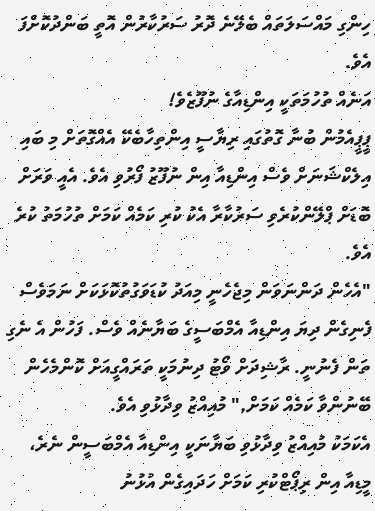ހިންގި މައްސަލަތައް ބެލޭނެ ދޮރު ސަރުކާރުން އޮތީ ބަންދުކޮށްފަ އެވެ.
އަނެއް ތުހުމަތަކީ އިންޑިއާގެ ނުފޫޒެވެ!
ޕީޕީއެމުން ބުނާ ގޮތުގައި ރިޔާސީ އިންތިހާބެކޭ އެއްގޮތަށް މި ބައި އިލެކްޝަނަށް ވެސް އިންޑިއާ އިން ނުފޫޒު ފޯރުވި އެވެ. އެއީ ވަރަށް ބޮޑަށް ޕްލޭންކުރެވި ސަރުކާރާ އެކު ކުރި ކަމެއް ކަމަށް ތުހުމަތު ކުރެ އެވެ.
"އެހެން ދަންނަވަން މިޖެހެނީ މިއަދު ކުޑަވަގުތުކޮޅަކަށް ނަމަވެސް ފެނިގެން ދިޔަ އިންޑިއާ އެމްބަސީގެ ބަޔާނެއް ވެސް. ފަހުން އެ ނެގި ތަން ފެނުނީ. ރާޝިދަށް ވޯޓު ދިނުމަކީ ތަރައްގީއަށް ކޮންމެހެން ބޭނުންވާ ކަމެއް ކަމަށް," މުއިއްޒު ވިދާޅުވި އެވެ.
އެކަމަކު މުއިއްޒު ވިދާޅުވި ބަޔާނަކީ އިންޑިއާ އެމްބަސީން ނެރެ، މީޑިއާ އިން ރިޕޯޓްކުރި ކަމަށް ހަދައިގެން އުޅުނު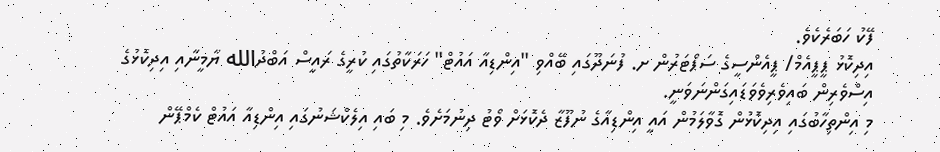ފޭކު ހަބަރެކެވެ.
އިދިކޮޅު ޕީޕީއެމް/ ޕީއެންސީގެ ސަޕޯޓަރުން ށ. ފުނަދޫގައި ބޭއްވި "އިންޑިއާ އައުޓް" ހަރަކާތުގައި ކުރީގެ ރައީސް އަބްދުالله ޔާމީނާއި އިދިކޮޅުގެ އިސްވެރިން ބައިވެރިވެވަޑައިގަންނަވަނީ.
މި އިންތިހާބުގައި އިދިކޮޅުން ގޮވާލަމުން އައީ އިންޑިއާގެ ނުފޫޒާ ދެކޮޅަށް ވޯޓު ދިނުމަށެވެ. މި ބައި އިލެކްޝަނުގައި އިންޑިއާ އައުޓް ކެމްޕޭން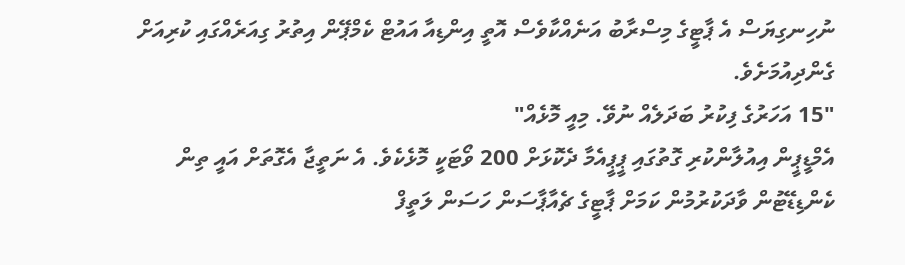ނުހިނގިޔަސް އެ ޕާޓީގެ މިސްރާބު އަނެއްކާވެސް އޮތީ އިންޑިއާ އައުޓް ކެމްޕޭން އިތުރު ގިއަރެއްގައި ކުރިއަށް ގެންދިއުމަށެވެ.
"15 އަހަރުގެ ފިކުރު ބަދަލެއް ނުވޭ. މިއީ މޮޅެއް"
އެމްޑީޕީން އިއުލާންކުރި ގޮތުގައި ޕީޕީއެމާ ދެކޮޅަށް 200 ވޯޓަކީ މޮޅެކެވެ. އެ ނަތީޖާ އެގޮތަށް އައީ ތިން ކެންޑިޑޭޓުން ވާދަކުރުމުން ކަމަށް ޕާޓީގެ ޗެއާޕާސަން ހަސަން ލަތީފް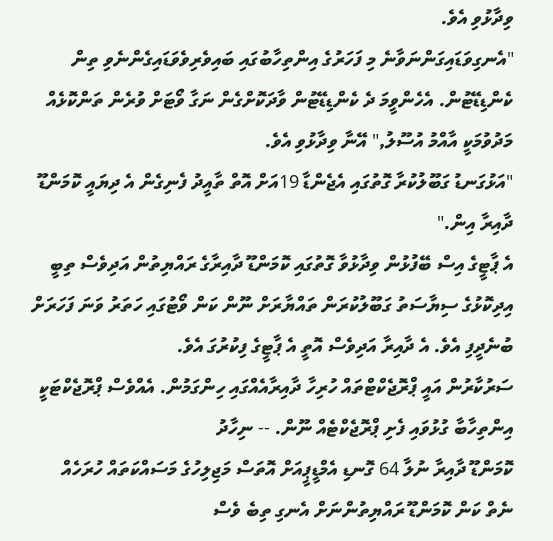ވިދާޅުވި އެވެ.
"އެނގިވަޑައިގަންނަވާނެ މި ފަހަރުގެ އިންތިހާބުގައި ބައިވެރިވެވަޑައިގެންނެވި ތިން ކެންޑިޑޭޓުން. އެހެންވީމަ ދެ ކެންޑިޑޭޓުން ވާދަކޮށްގެން ނަގާ ވޯޓަށް ވުރެން ތަންކޮޅެއް މަދުވުމަކީ އާއްމު އުސޫލު," އޭނާ ވިދާޅުވި އެވެ.
"އަޅުގަނޑު ގަބޫލުކުރާ ގޮތުގައި އެޖެންޑާ 19އަށް އޮތް ތާއީދު ފެނިގެން އެ ދިޔައީ ކޮމަންޑޫ ދާއިރާ އިން."
އެ ޕާޓީގެ އިސް ބޭފުޅުން ވިދާޅުވާ ގޮތުގައި ކޮމަންޑޫ ދާއިރާގެ ރައްޔިތުން އަދިވެސް ތިބީ އިދިކޮޅުގެ ސިޔާސަތު ގަބޫލުކުރަން ތައްޔާރަށް ނޫން ކަން ވޯޓުގައި ހަތަރު ވަނަ ފަހަރަށް ބުނެދީފި އެވެ. އެ ދާއިރާ އަދިވެސް އޮތީ އެ ޕާޓީގެ ފިކުރުގަ އެވެ.
ސަރުކާރުން އައީ ޕްރޮޖެކްޓްތައް ހުރިހާ ދާއިރާއެއްގައި ހިންގަމުން. އެއްވެސް ޕްރޮޖެކްޓަކީ އިންތިހާބާ ގުޅުވައި ފެށި ޕްރޮޖެކްޓެއް ނޫން. -- ނިހާދު
ކޮމަންޑޫ ދާއިރާ ނުލާ 64 ގޮނޑި އެމްޑީޕީއަށް އޮތަސް މަޖިލިހުގެ މަސައްކަތައް ހުރަހެއް ނެތް ކަން ކޮމަންޑޫ ރައްޔިތުންނަށް އެނގި ތިބެ ވެސް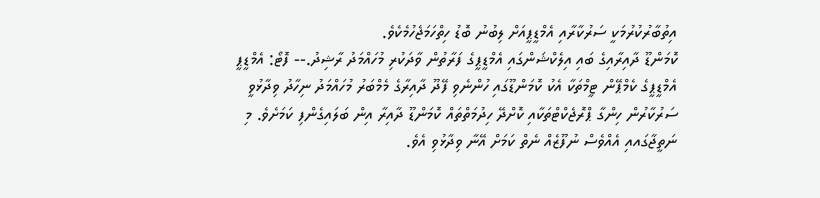އިތުބާރުކުރުމަކީ ސަރުކާރާއި އެމްޑީޕީއަށް ލިބުނު ބޮޑު ހިތްހަމަޖެހުމެކެވެ.
ކޮމަންޑޫ ދާއިރާއިގެ ބައި އިލެކްޝަންގައި އެމްޑީޕީގެ ފަރާތުން ވާދަކުރި މުހައްމަދު ރާޝިދު.-- ފޮޓޯ: އެމްޑީޕީ
އެމްޑީޕީގެ ކެމްޕޭން ޓީމްތަކާ އެކު ކޮމަންޑޫގައި ހުންނެވި ފޭދޫ ދާއިރާގެ މެމްބަރު މުހައްމަދު ނިހާދު ވިދާޅުވީ ސަރުކާރުން ހިންގާ ޕްރޮޖެކްޓްތަކާއި ކޮށްދޭ ހިދުމަތްތައް ކޮމަންޑޫ ދާއިރާ އިން ބަލައިގެންފި ކަމަށެވެ. މި ނަތީޖާގައއި އެއްވެސް ނުފޫޒެއް ނެތް ކަމަށް އޭނާ ވިދާޅުވި އެވެ.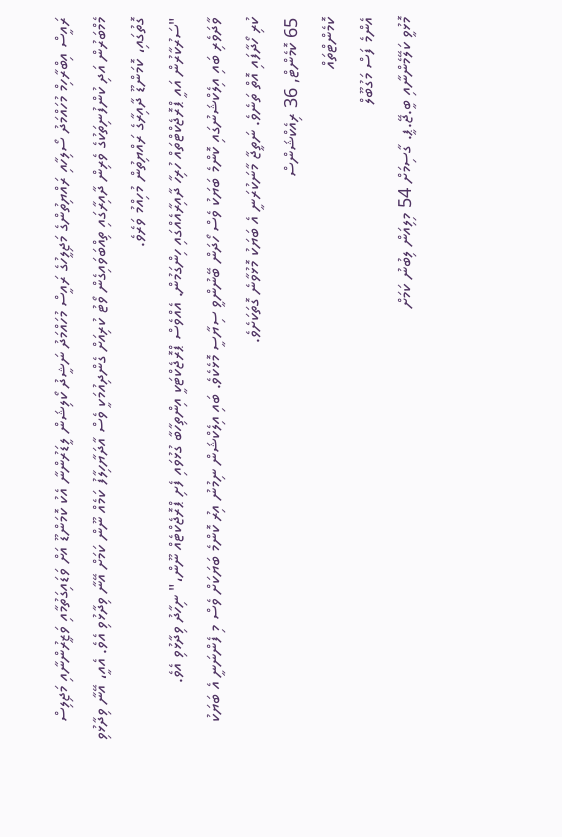ރައީސް އިބްރާހިމް މުހައްމަދު ސޯލިހާއި ރައްޔިތުންގެ މަޖިލީހުގެ ރައީސް މުހައްމަދު ނަޝީދު ކޯލިޝަން ލީޑަރުންނާ އެކު ކޮމަންޑޫ އަށް ވަޑައިގަތުމާއި ވަޒީރުންނާއި މަޖިލިސް މެމްބަރުން އަދި ކުންފުނިތަކުގެ ވެރިން ދާއިރާގައި ތިއްބަވައިގެން ވޯޓު ކުރިއަށް ގެންދިއުމަކީ ވެސް އާދަޔާހިލާފު ކަމެއް ނޫން ކަމަށް އޭނާ ވިދާޅުވި އެވެ. އެއީ، އޭނާ ވިދާޅުވި ގޮތުގައި، ކޮމަންޑޫ ދާއިރާގެ ރައްޔިތުން މުހިއްމު ވަރެވެ.
"ސަރުކާރުން އައީ ޕްރޮޖެކްޓްތައް ހުރިހާ ދާއިރާއެއްގައި ހިންގަމުން. އެއްވެސް ޕްރޮޖެކްޓަކީ އިންތިހާބާ ގުޅުވައި ފެށި ޕްރޮޖެކްޓެއް ނޫން،" ނިހާދު ވިދާޅުވި އެވެ.
ވާދަވެރި ބައި އިލެކްޝަނުގައި ކޮންމެ ބަޔަކު ވެސް ހޯދަން ބޭނުންވީ ސިޔާސީ މޮޅެކެވެ. ބައި އިލެކްޝަން ނިމުނު އިރު ކޮންމެ ބަޔަކަށް ވެސް މި ފެންނަނީ އެ ބަޔަކު ކުރި ހޯދާފައި އޮތް ތަނެވެ. ނަތީޖާ މާނަކުރަނީ އެ ބަޔަކު މޮޅުވާނެ ގޮތަކަށެވެ.
65 ކޮމެންޓް, 36 ރިއެކްޝަންސް
ކޮމެންޓްތައް
އެންމެ ފަސް މަގުބޫލް
މޮޅުވީ ކަލޭމެންނާއި ބީ.ޖޭ.ޕީ. ގާސިމަށް 54 މިލިއަން ލިބުނު ކަމަށް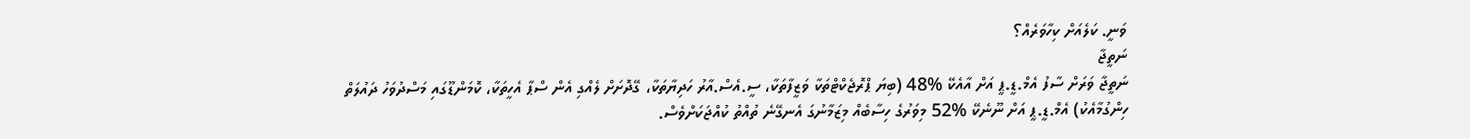ވަނީ. ކަލެއަށް ކިހާވަރެއް؟
ނަތީޖާ
ނަތީޖާ ވަރަށް ސާފު އެމް.ޑީ.ޕީ އަށް އާއެކޭ %48 (ބިޔަ ޕްރޮޖެކްޓްތަކާ ވަޒީފާތަކާ، ސީ.އެސް.އާރު ހަދިޔާތަކާ، ގޭދޮށަށް ލެއްގި އެން ސްޕާ އެހީތަކާ، ކޮމަންޑޫގައި މަސްދުވަހު ދައުލަތް ހިންގުމާއެކު) އެމް.ޑީ.ޕީ އަށް ނޫނެކޭ %52 މިވަރުގެ ހިސާބެއް މިޒަމާނުގަ އެނގޭނެ ތުއްތު ކުއްޖަކަށްވެސް.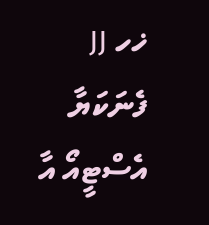ޚހ JJ
ފެނަކަޔާ އެސްޓީއޯ އާ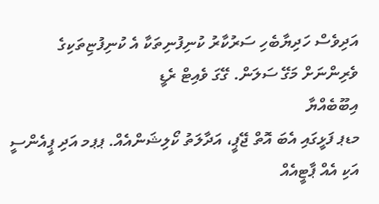އަދިވެސް ހަދިޔާބެހި ސަރުކާރު ކުނިފުނިތަކާ އެ ކުނިފުޏިތަކިގެ ވެރިންނަށް މަގޭ ސަލަން. ގޭގަ ވެއިޓް ރެޑީ
އިބޫބެއްޔާ
މޑޕ ފަޅީގައި އެބަ އޮތް ޖޭޕީ، އަދާލަތު ކޯލިޝަންއެއް. ޕޕމ އަދި ޕީއެންސީ އަކި އެއް ޕާޓީއެއް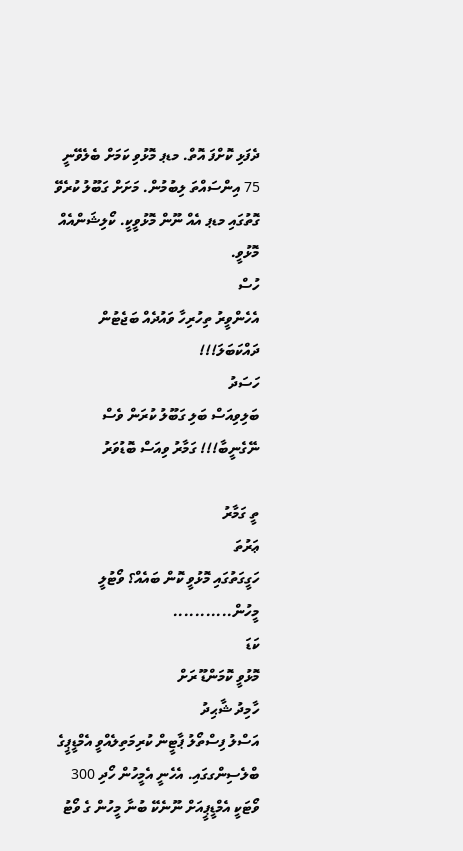ދެފަޅި ކޮށްފަ އޮތް. މޑޕ މޮޅުވި ކަމަށް ބެލެވޭނީ 75 އިންސައްތަ ލިބުމުން. މަށަށް ގަބޫލު ކުރެވޭ ގޮތުގައި މޑޕ އެއް ނޫން މޮޅުވީކީ. ކޯލިޝަންއެއް މޮޅުވީ.
ހުސް
އެހެންވީރު ތިހުރިހާ ވައުދެއް ބަޖެޓުން ދައްކަބަލަ!!!
ހަސަދު
ބަލިވިއަސް ބަލި ގަބޫލު ކުރަން ވެސް ނޭގެނީބާ!!! ގަމާރު ވިއަސް ބޮޑުވަރު

ތީ ގަމާރު
ޢަރުތަ
ހަގީގަތުގައި މޮޅުވީ ކޮން ބައެއް؟ ވޯޓުލީ މީހުން...........
ކަޑަ
މޮޅުވީ ކޮމަންޑޫ ރަށް
ހާމިދު ޝާޙިދު
އަސްލު ފިސްތޯލު ޕާޓީން ކުރިމަތިލެއްވީ އެމްޑީޕީގެ ބްލެސިންގގައި. އެހެނީ އެމީހުން ހޯދި 300 ވޯޓަކީ އެމްޑީޕީއަށް ނޫނެކޭ ބުނާ މީހުން ގެ ވޯޓު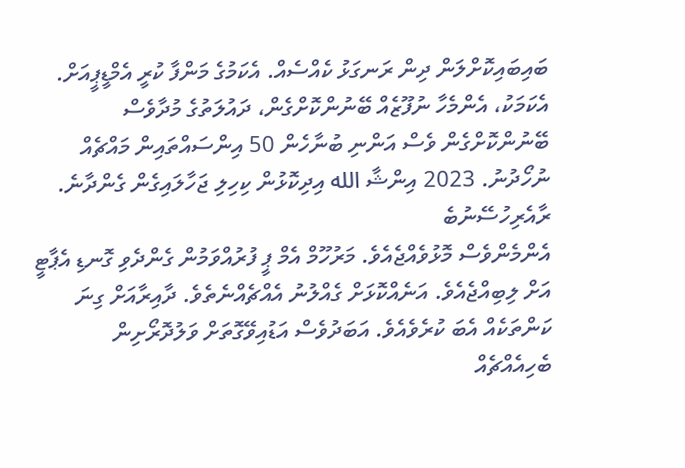ބައިބައިކޮށްލަން ދިން ރަނގަޅު ކެއްސެއް. އެކަމުގެ މަންފާ ކުރީ އެމްޑީޕީއަށް. އެކަމަކު، އެންމެހާ ނުފޫޒެއް ބޭނުންކޮށްގެން، ދައުލަތުގެ މުދާވެސް ބޭނުންކޮށްގެން ވެސް އަންނި ބުނާހެން 50 އިންސައްތައިން މައްޗެއް ނުހޯދުނު. 2023 އިންޝާ الله އިދިކޮޅުން ކިހިލި ޖަހާލައިގެން ގެންދާނެ.
ރާއެރިހުސޭނުބެ
އެންމެންވެސް މޮޅުވެއްޖެއެވެ. މަރުހޫމް އެމް ޕީ ފުރުއްވަމުން ގެންދެވި ގޮނޑި އެޕާޓީ އަށް ލިބިއްޖެއެވެ. އަނެއްކޮޅަށް ގެއްލުނު އެއްޗެއްނެތެވެ. ދާއިރާއަށް ގިނަ ކަންތަކެއް އެބަ ކުރެވެއެވެ. އަބަދުވެސް އަޑުއިވޭގޮތަށް ވަލުދޮރޯށިން ބެހިއެއްޗެއް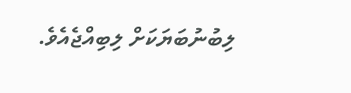ލިބުނުބަޔަކަށް ލިބިއްޖެއެވެ.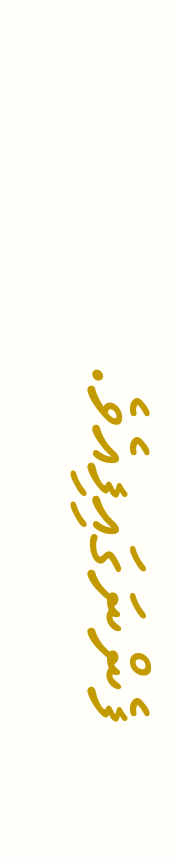ފެންނަގައިފިއެވެ.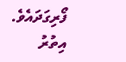ފޯރިގަދައެވެ.
އިތުރު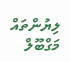ލިޔުންތައް
މަގްބޫލް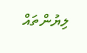ލިޔުންތައް